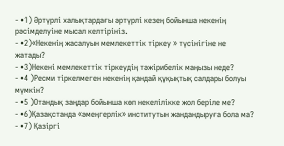- •1) Әртүрлі халықтардағы әртүрлі кезең бойынша некенің рәсімделуіне мысал келтірініз.
- •2)«Некенің жасалуын мемлекеттік тіркеу » түсінігіне не жатады?
- •3)Некені мемлекеттік тіркеудің тәжірибелік маңызы неде?
- •4 )Ресми тіркелмеген некенің қандай құқықтық салдары болуы мүмкін?
- •5 )Отандық заңдар бойынша көп некелілікке жол беріле ме?
- •6)Қазақстанда «әмеңгерлік» институтын жандандыруға бола ма?
- •7) Қазіргі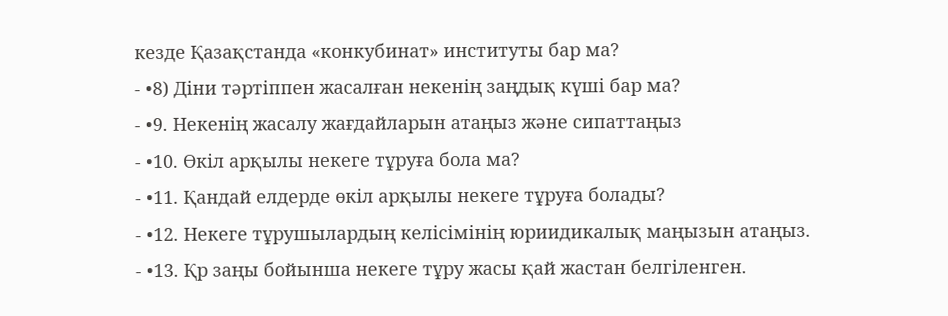кезде Қазақстанда «конкубинат» институты бар ма?
- •8) Діни тәртіппен жасалған некенің заңдық күші бар ма?
- •9. Некенің жасалу жағдайларын атаңыз және сипаттаңыз
- •10. Өкіл арқылы некеге тұруға бола ма?
- •11. Қандай елдерде өкіл арқылы некеге тұруға болады?
- •12. Некеге тұрушылардың келісімінің юриидикалық маңызын атаңыз.
- •13. Қр заңы бойынша некеге тұру жасы қай жастан белгіленген.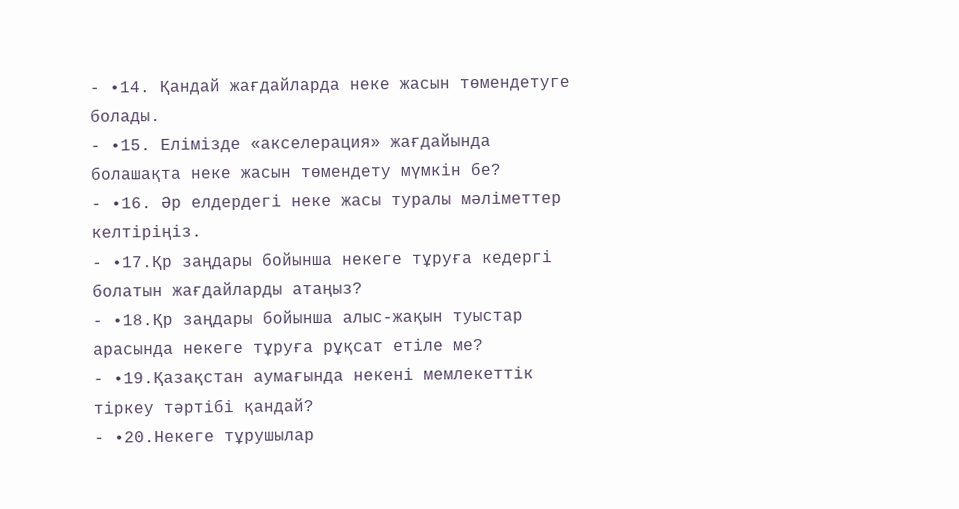- •14. Қандай жағдайларда неке жасын төмендетуге болады.
- •15. Елімізде «акселерация» жағдайында болашақта неке жасын төмендету мүмкін бе?
- •16. Әр елдердегі неке жасы туралы мәліметтер келтіріңіз.
- •17.Қр заңдары бойынша некеге тұруға кедергі болатын жағдайларды атаңыз?
- •18.Қр заңдары бойынша алыс-жақын туыстар арасында некеге тұруға рұқсат етіле ме?
- •19.Қазақстан аумағында некені мемлекеттік тіркеу тәртібі қандай?
- •20.Некеге тұрушылар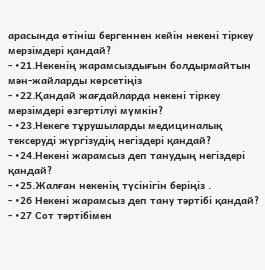арасында өтініш бергеннен кейін некені тіркеу мерзімдері қандай?
- •21.Некенің жарамсыздығын болдырмайтын мән-жайларды көрсетіңіз
- •22.Қандай жағдайларда некені тіркеу мерзімдері өзгертілуі мүмкін?
- •23.Некеге тұрушыларды медициналық тексеруді жүргізудің негіздері қандай?
- •24.Некені жарамсыз деп танудың негіздері қандай?
- •25.Жалған некенің түсінігін беріңіз .
- •26 Некені жарамсыз деп тану тәртібі қандай?
- •27 Сот тәртібімен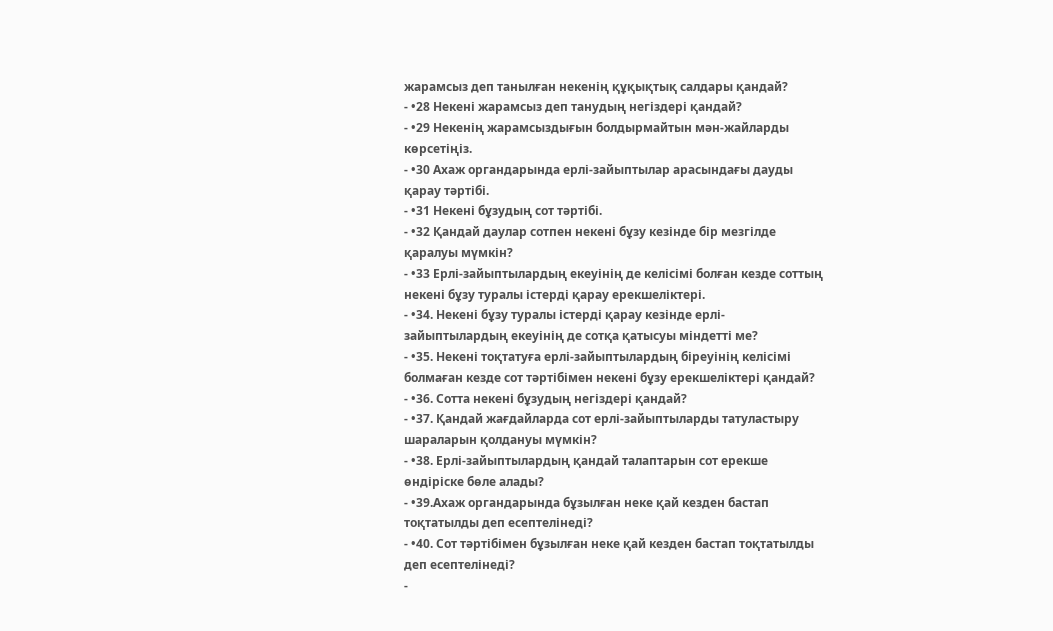жарамсыз деп танылған некенің құқықтық салдары қандай?
- •28 Некені жарамсыз деп танудың негіздері қандай?
- •29 Некенің жарамсыздығын болдырмайтын мән-жайларды көрсетіңіз.
- •30 Ахаж органдарында ерлі-зайыптылар арасындағы дауды қарау тәртібі.
- •31 Некені бұзудың сот тәртібі.
- •32 Қандай даулар сотпен некені бұзу кезінде бір мезгілде қаралуы мүмкін?
- •33 Ерлі-зайыптылардың екеуінің де келісімі болған кезде соттың некені бұзу туралы істерді қарау ерекшеліктері.
- •34. Некені бұзу туралы істерді қарау кезінде ерлі-зайыптылардың екеуінің де сотқа қатысуы міндетті ме?
- •35. Некені тоқтатуға ерлі-зайыптылардың біреуінің келісімі болмаған кезде сот тәртібімен некені бұзу ерекшеліктері қандай?
- •36. Сотта некені бұзудың негіздері қандай?
- •37. Қандай жағдайларда сот ерлі-зайыптыларды татуластыру шараларын қолдануы мүмкін?
- •38. Ерлі-зайыптылардың қандай талаптарын сот ерекше өндіріске бөле алады?
- •39.Ахаж органдарында бұзылған неке қай кезден бастап тоқтатылды деп есептелінеді?
- •40. Сот тәртібімен бұзылған неке қай кезден бастап тоқтатылды деп есептелінеді?
-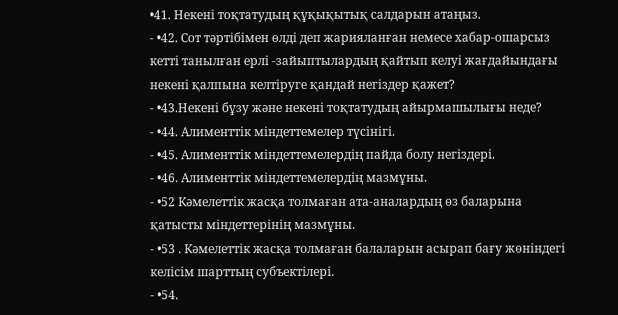•41. Некені тоқтатудың құқықытық салдарын атаңыз.
- •42. Сот тәртібімен өлді деп жарияланған немесе хабар-ошарсыз кетті танылған ерлі -зайыптылардың қайтып келуі жағдайындағы некені қалпына келтіруге қандай негіздер қажет?
- •43.Некені бұзу және некені тоқтатудың айырмашылығы неде?
- •44. Алименттік міндеттемелер түсінігі.
- •45. Алименттік міндеттемелердің пайда болу негіздері.
- •46. Алименттік міндеттемелердің мазмұны.
- •52 Кәмелеттік жасқа толмаған ата-аналардың өз баларына қатысты міндеттерінің мазмұны.
- •53 . Кәмелеттік жасқа толмаған балаларын асырап бағу жөніндегі келісім шарттың субъектілері.
- •54.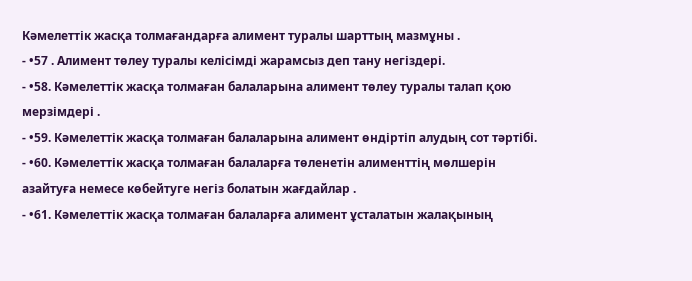Кәмелеттік жасқа толмағандарға алимент туралы шарттың мазмұны .
- •57 . Алимент төлеу туралы келісімді жарамсыз деп тану негіздері.
- •58. Кәмелеттік жасқа толмаған балаларына алимент төлеу туралы талап қою мерзімдері .
- •59. Кәмелеттік жасқа толмаған балаларына алимент өндіртіп алудың сот тәртібі.
- •60. Кәмелеттік жасқа толмаған балаларға төленетін алименттің мөлшерін азайтуға немесе көбейтуге негіз болатын жағдайлар .
- •61. Кәмелеттік жасқа толмаған балаларға алимент ұсталатын жалақының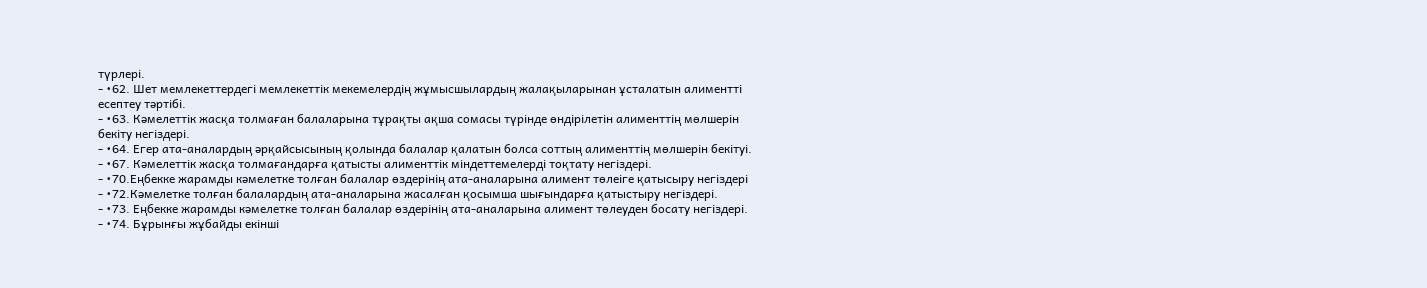түрлері.
- •62. Шет мемлекеттердегі мемлекеттік мекемелердің жұмысшылардың жалақыларынан ұсталатын алиментті есептеу тәртібі.
- •63. Кәмелеттік жасқа толмаған балаларына тұрақты ақша сомасы түрінде өндірілетін алименттің мөлшерін бекіту негіздері.
- •64. Егер ата-аналардың әрқайсысының қолында балалар қалатын болса соттың алименттің мөлшерін бекітуі.
- •67. Кәмелеттік жасқа толмағандарға қатысты алименттік міндеттемелерді тоқтату негіздері.
- •70.Еңбекке жарамды кәмелетке толған балалар өздерінің ата-аналарына алимент төлеіге қатысыру негіздері
- •72.Кәмелетке толған балалардың ата-аналарына жасалған қосымша шығындарға қатыстыру негіздері.
- •73. Еңбекке жарамды кәмелетке толған балалар өздерінің ата-аналарына алимент төлеуден босату негіздері.
- •74. Бұрынғы жұбайды екінші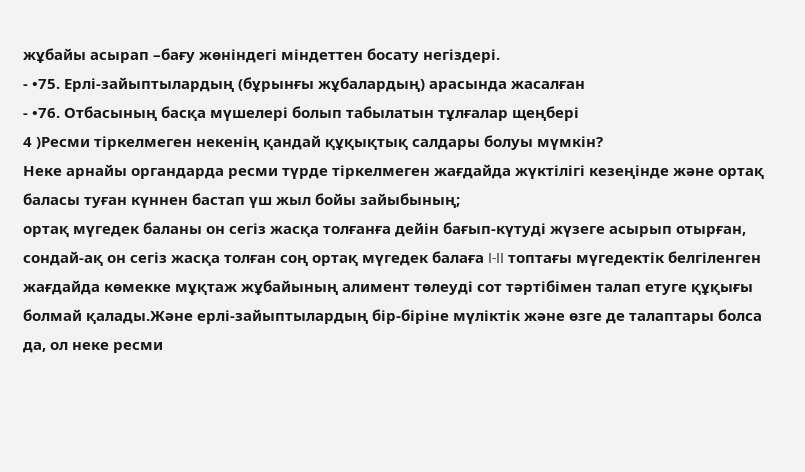жұбайы асырап –бағу жөніндегі міндеттен босату негіздері.
- •75. Ерлі-зайыптылардың (бұрынғы жұбалардың) арасында жасалған
- •76. Отбасының басқа мүшелері болып табылатын тұлғалар щеңбері
4 )Ресми тіркелмеген некенің қандай құқықтық салдары болуы мүмкін?
Неке арнайы органдарда ресми түрде тіркелмеген жағдайда жүктілігі кезеңінде және ортақ баласы туған күннен бастап үш жыл бойы зайыбының;
ортақ мүгедек баланы он сегіз жасқа толғанға дейін бағып-күтуді жүзеге асырып отырған, сондай-ақ он сегіз жасқа толған соң ортақ мүгедек балаға I-II топтағы мүгедектік белгіленген жағдайда көмекке мұқтаж жұбайының алимент төлеуді сот тәртібімен талап етуге құқығы болмай қалады.Және ерлі-зайыптылардың бір-біріне мүліктік және өзге де талаптары болса да, ол неке ресми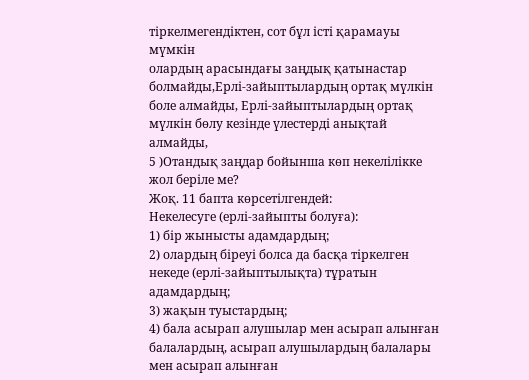тіркелмегендіктен, сот бұл істі қарамауы мүмкін
олардың арасындағы заңдық қатынастар болмайды,Ерлі-зайыптылардың ортақ мүлкін боле алмайды, Ерлі-зайыптылардың ортақ мүлкін бөлу кезінде үлестерді анықтай алмайды,
5 )Отандық заңдар бойынша көп некелілікке жол беріле ме?
Жоқ. 11 бапта көрсетілгендей:
Некелесуге (ерлі-зайыпты болуға):
1) бір жынысты адамдардың;
2) олардың біреуі болса да басқа тіркелген некеде (ерлі-зайыптылықта) тұратын адамдардың;
3) жақын туыстардың;
4) бала асырап алушылар мен асырап алынған балалардың, асырап алушылардың балалары мен асырап алынған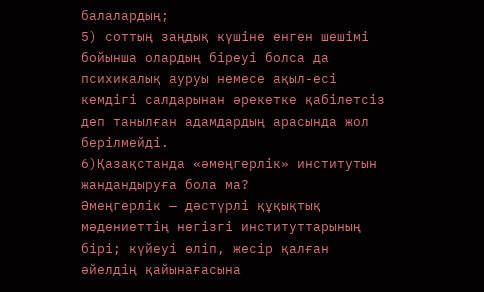балалардың;
5) соттың заңдық күшіне енген шешімі бойынша олардың біреуі болса да психикалық ауруы немесе ақыл-есі кемдігі салдарынан әрекетке қабілетсіз деп танылған адамдардың арасында жол берілмейді.
6)Қазақстанда «әмеңгерлік» институтын жандандыруға бола ма?
Әмеңгерлік — дәстүрлі құқықтық мәдениеттің негізгі институттарының бірі; күйеуі өліп, жесір қалған әйелдің қайынағасына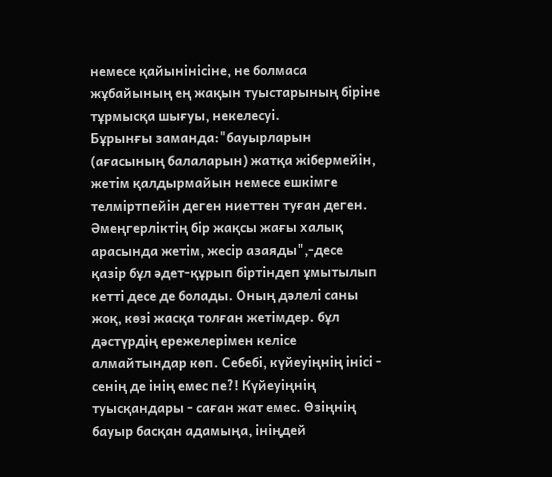немесе қайынінісіне, не болмаса жұбайының ең жақын туыстарының біріне тұрмысқа шығуы, некелесуі.
Бұрынғы заманда:"бауырларын (ағасының балаларын) жатқа жібермейін, жетім қалдырмайын немесе ешкімге телміртпейін деген ниеттен туған деген. Әмеңгерліктің бір жақсы жағы халық арасында жетім, жесір азаяды",-десе
қазір бұл әдет-құрып біртіндеп ұмытылып кетті десе де болады. Оның дәлелі саны жоқ, көзі жасқа толған жетімдер. бұл дәстүрдің ережелерімен келісе алмайтындар көп. Себебі, күйеуіңнің інісі - сенің де інің емес пе?! Күйеуіңнің туысқандары - саған жат емес. Өзіңнің бауыр басқан адамыңа, ініңдей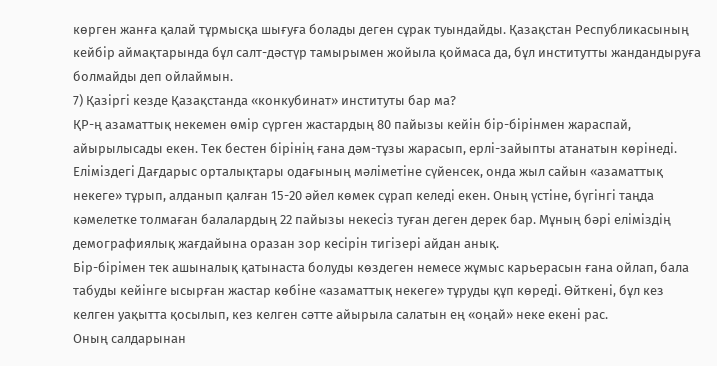көрген жанға қалай тұрмысқа шығуға болады деген сұрак туындайды. Қазақстан Республикасының кейбір аймақтарында бұл салт-дәстүр тамырымен жойыла қоймаса да, бұл институтты жандандыруға болмайды деп ойлаймын.
7) Қазіргі кезде Қазақстанда «конкубинат» институты бар ма?
ҚР-ң азаматтық некемен өмір сүрген жастардың 80 пайызы кейін бір-бірінмен жараспай, айырылысады екен. Тек бестен бірінің ғана дәм-тұзы жарасып, ерлі-зайыпты атанатын көрінеді. Еліміздегі Дағдарыс орталықтары одағының мәліметіне сүйенсек, онда жыл сайын «азаматтық некеге» тұрып, алданып қалған 15-20 әйел көмек сұрап келеді екен. Оның үстіне, бүгінгі таңда кәмелетке толмаған балалардың 22 пайызы некесіз туған деген дерек бар. Мұның бәрі еліміздің демографиялық жағдайына оразан зор кесірін тигізері айдан анық.
Бір-бірімен тек ашыналық қатынаста болуды көздеген немесе жұмыс карьерасын ғана ойлап, бала табуды кейінге ысырған жастар көбіне «азаматтық некеге» тұруды құп көреді. Өйткені, бұл кез келген уақытта қосылып, кез келген сәтте айырыла салатын ең «оңай» неке екені рас.
Оның салдарынан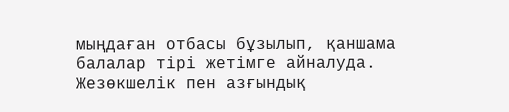мыңдаған отбасы бұзылып, қаншама балалар тірі жетімге айналуда. Жезөкшелік пен азғындық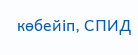көбейіп, СПИД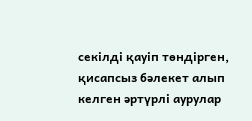секілді қауіп төндірген, қисапсыз бәлекет алып келген әртүрлі аурулар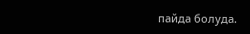пайда болуда.